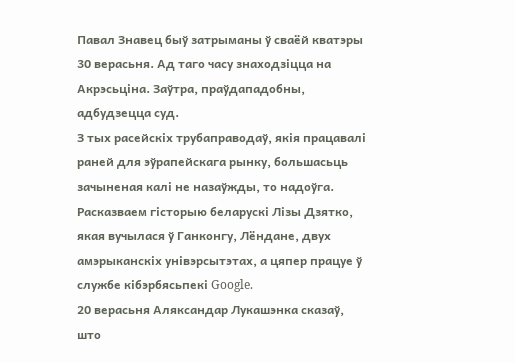Павал Знавец быў затрыманы ў сваёй кватэры 30 верасьня. Ад таго часу знаходзіцца на Акрэсьціна. Заўтра, праўдападобны, адбудзецца суд.
З тых расейскіх трубаправодаў, якія працавалі раней для эўрапейскага рынку, большасьць зачыненая калі не назаўжды, то надоўга.
Расказваем гісторыю беларускі Лізы Дзятко, якая вучылася ў Ганконгу, Лёндане, двух амэрыканскіх унівэрсытэтах, а цяпер працуе ў службе кібэрбясьпекі Google.
20 верасьня Аляксандар Лукашэнка сказаў, што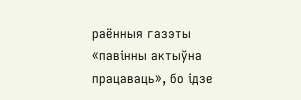раённыя газэты «павінны актыўна працаваць», бо ідзе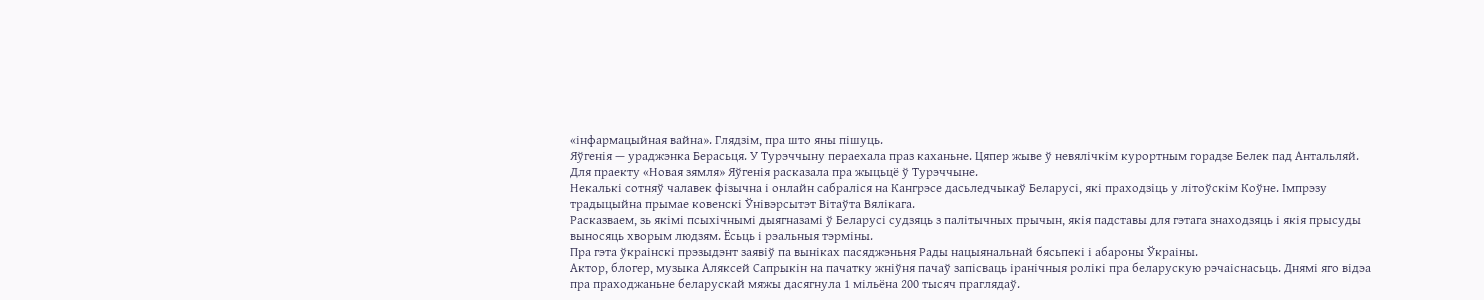«інфармацыйная вайна». Глядзім, пра што яны пішуць.
Яўгенія — ураджэнка Берасьця. У Турэччыну пераехала праз каханьне. Цяпер жыве ў невялічкім курортным горадзе Белек пад Антальляй. Для праекту «Новая зямля» Яўгенія расказала пра жыцьцё ў Турэччыне.
Некалькі сотняў чалавек фізычна і онлайн сабраліся на Кангрэсе дасьледчыкаў Беларусі, які праходзіць у літоўскім Коўне. Імпрэзу традыцыйна прымае ковенскі Ўнівэрсытэт Вітаўта Вялікага.
Расказваем, зь якімі псыхічнымі дыягназамі ў Беларусі судзяць з палітычных прычын, якія падставы для гэтага знаходзяць і якія прысуды выносяць хворым людзям. Ёсьць і рэальныя тэрміны.
Пра гэта ўкраінскі прэзыдэнт заявіў па выніках пасяджэньня Рады нацыянальнай бясьпекі і абароны Ўкраіны.
Актор, блогер, музыка Аляксей Сапрыкін на пачатку жніўня пачаў запісваць іранічныя ролікі пра беларускую рэчаіснасьць. Днямі яго відэа пра праходжаньне беларускай мяжы дасягнула 1 мільёна 200 тысяч праглядаў.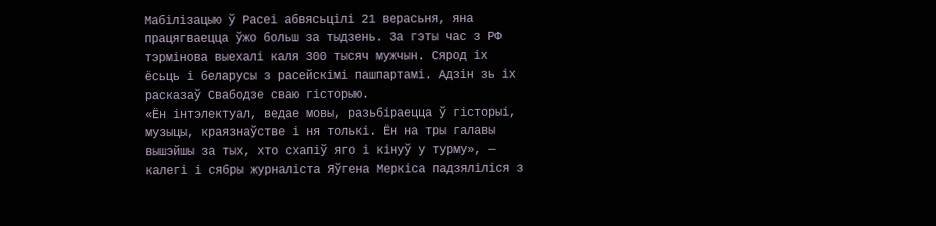Мабілізацыю ў Расеі абвясьцілі 21 верасьня, яна працягваецца ўжо больш за тыдзень. За гэты час з РФ тэрмінова выехалі каля 300 тысяч мужчын. Сярод іх ёсьць і беларусы з расейскімі пашпартамі. Адзін зь іх расказаў Свабодзе сваю гісторыю.
«Ён інтэлектуал, ведае мовы, разьбіраецца ў гісторыі, музыцы, краязнаўстве і ня толькі. Ён на тры галавы вышэйшы за тых, хто схапіў яго і кінуў у турму», — калегі і сябры журналіста Яўгена Меркіса падзяліліся з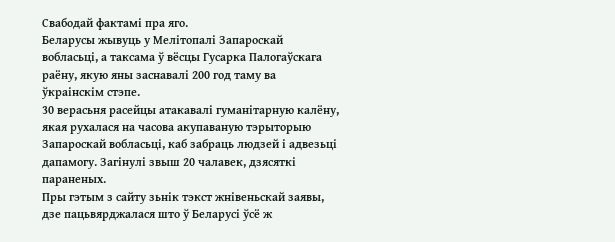Свабодай фактамі пра яго.
Беларусы жывуць у Мелітопалі Запароскай вобласьці, а таксама ў вёсцы Гусарка Палогаўскага раёну, якую яны заснавалі 200 год таму ва ўкраінскім стэпе.
30 верасьня расейцы атакавалі гуманітарную калёну, якая рухалася на часова акупаваную тэрыторыю Запароскай вобласьці, каб забраць людзей і адвезьці дапамогу. Загінулі звыш 20 чалавек, дзясяткі параненых.
Пры гэтым з сайту зьнік тэкст жнівеньскай заявы, дзе пацьвярджалася што ў Беларусі ўсё ж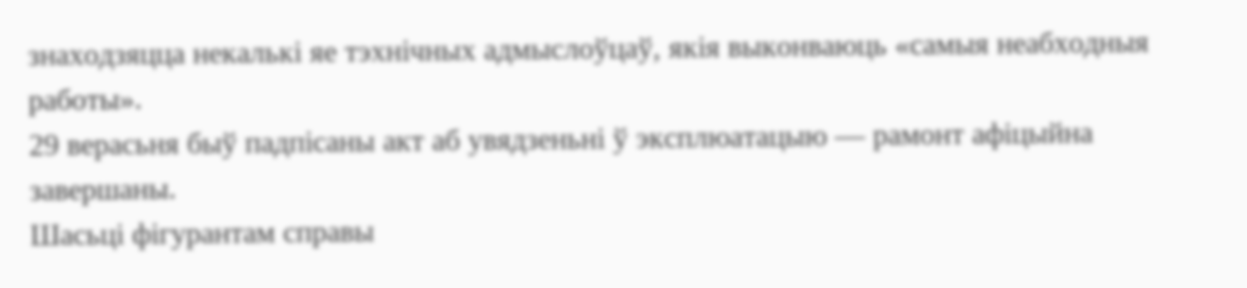знаходзяцца некалькі яе тэхнічных адмыслоўцаў, якія выконваюць «самыя неабходныя работы».
29 верасьня быў падпісаны акт аб увядзеньні ў эксплюатацыю — рамонт афіцыйна завершаны.
Шасьці фігурантам справы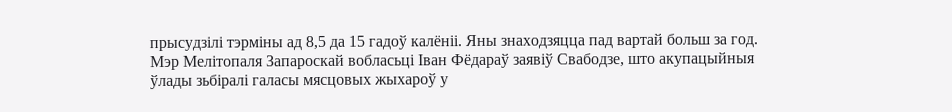прысудзілі тэрміны ад 8,5 да 15 гадоў калёніі. Яны знаходзяцца пад вартай больш за год.
Мэр Мелітопаля Запароскай вобласьці Іван Фёдараў заявіў Свабодзе, што акупацыйныя ўлады зьбіралі галасы мясцовых жыхароў у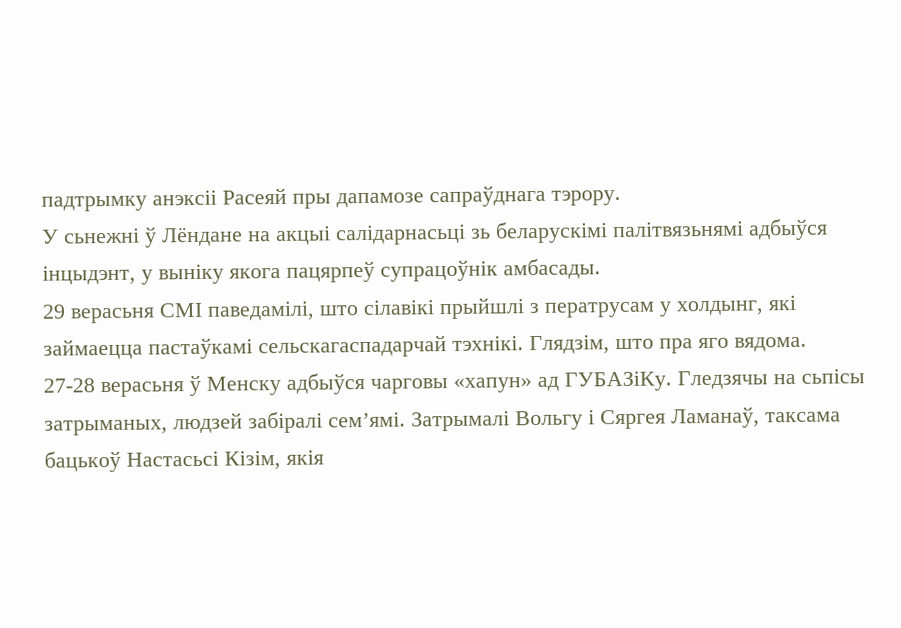падтрымку анэксіі Расеяй пры дапамозе сапраўднага тэрору.
У сьнежні ў Лёндане на акцыі салідарнасьці зь беларускімі палітвязьнямі адбыўся інцыдэнт, у выніку якога пацярпеў супрацоўнік амбасады.
29 верасьня СМІ паведамілі, што сілавікі прыйшлі з ператрусам у холдынг, які займаецца пастаўкамі сельскагаспадарчай тэхнікі. Глядзім, што пра яго вядома.
27-28 верасьня ў Менску адбыўся чарговы «хапун» ад ГУБАЗіКу. Гледзячы на сьпісы затрыманых, людзей забіралі сем’ямі. Затрымалі Вольгу і Сяргея Ламанаў, таксама бацькоў Настасьсі Кізім, якія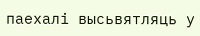паехалі высьвятляць у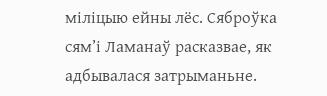міліцыю ейны лёс. Сяброўка сям’і Ламанаў расказвае, як адбывалася затрыманьне.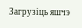Загрузіць яшчэ